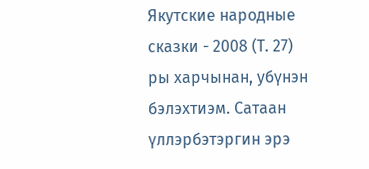Якутские народные сказки - 2008 (Т. 27)
ры харчынан, убүнэн бэлэхтиэм. Сатаан үллэрбэтэргин эрэ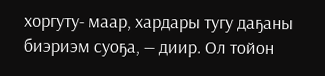хоргуту- маар, хардары тугу даҕаны биэриэм суоҕа, — диир. Ол тойон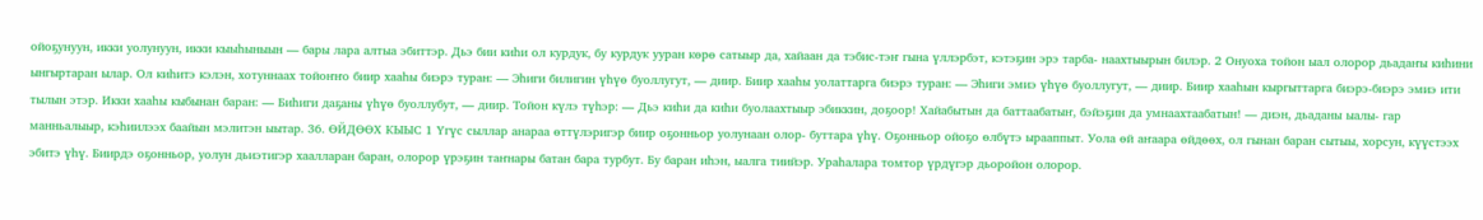ойоҕунуун, икки уолунуун, икки кыыһыныын — бары лара алтыа эбиттэр. Дьэ бии киһи ол курдук, бу курдук ууран көрө сатыыр да, хайаан да тэбис-тэҥ гына үллэрбэт, кэтэҕин эрэ тарба- наахтыырын билэр. 2 Онуоха тойон ыал олорор дьадаҥы киһини ынгыртаран ылар. Ол киһитэ кэлэн, хотуннаах тойоҥҥо биир хааһы биэрэ туран: — Эһиги билигин үһүө буоллугут, — диир. Биир хааһы уолаттарга биэрэ туран: — Эһиги эмиэ үһүө буоллугут, — диир. Биир хааһын кыргыттарга биэрэ-биэрэ эмиэ ити тылын этэр. Икки хааһы кыбынан баран: — Биһиги даҕаны үһүө буоллубут, — диир. Тойон күлэ түһэр: — Дьэ киһи да киһи буолаахтыыр эбиккин, доҕоор! Хайабытын да баттаабатыҥ, бэйэҕин да умнаахтаабатын! — диэн, дьаданы ыалы- гар манньалыыр, кэһиилээх баайын мэлитэн ыытар. 36. ӨЙДӨӨХ КЫЫС 1 Үгүс сыллар анараа өттүлэригэр биир оҕонньор уолунаан олор- буттара үһү. Оҕонньор ойоҕо өлбүтэ ырааппыт. Уола өй аҥаара өйдөөх, ол гынан баран сытыы, хорсун, күүстээх эбитэ үһү. Биирдэ оҕонньор, уолун дьиэтигэр хаалларан баран, олорор үрэҕин таҥнары батан бара турбут. Бу баран иһэн, ыалга тиийэр. Ураһалара томтор үрдүгэр дьоройон олорор.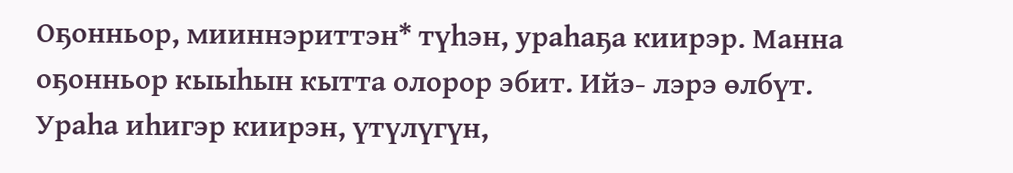Оҕонньор, мииннэриттэн* түһэн, ураһаҕа киирэр. Манна оҕонньор кыыһын кытта олорор эбит. Ийэ- лэрэ өлбүт. Ураһа иһигэр киирэн, үтүлүгүн,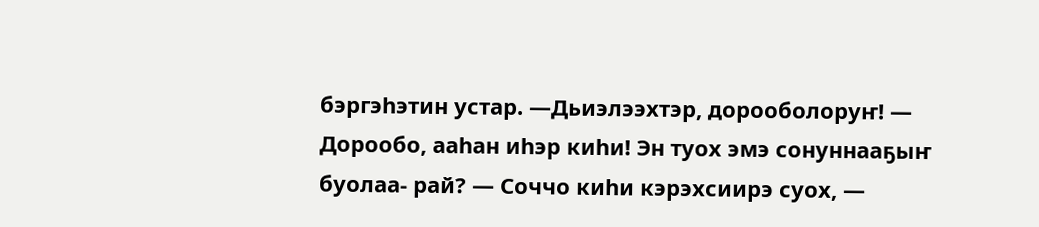бэргэһэтин устар. —Дьиэлээхтэр, дорооболоруҥ! — Дорообо, ааһан иһэр киһи! Эн туох эмэ сонуннааҕыҥ буолаа- рай? — Соччо киһи кэрэхсиирэ суох, —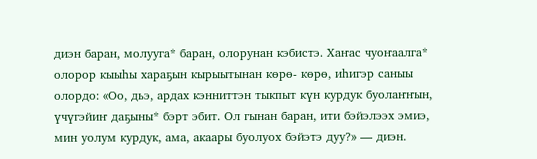диэн баран, молууга* баран, олорунан кэбистэ. Хаҥас чуоҥаалга* олорор кыыһы хараҕын кырыытынан көрө- көрө, иһигэр саныы олордо: «Оо, дьэ, ардах кэнниттэн тыкпыт күн курдук буолаҥҥын, үчүгэйиҥ даҕыны* бэрт эбит. Ол гынан баран, ити бэйэлээх эмиэ, мин уолум курдук, ама, акаары буолуох бэйэтэ дуу?» — диэн.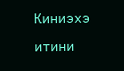Киниэхэ итини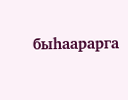быһаарарга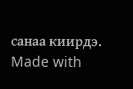санаа киирдэ.
Made with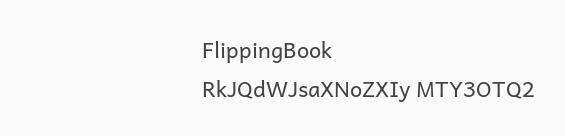FlippingBook
RkJQdWJsaXNoZXIy MTY3OTQ2